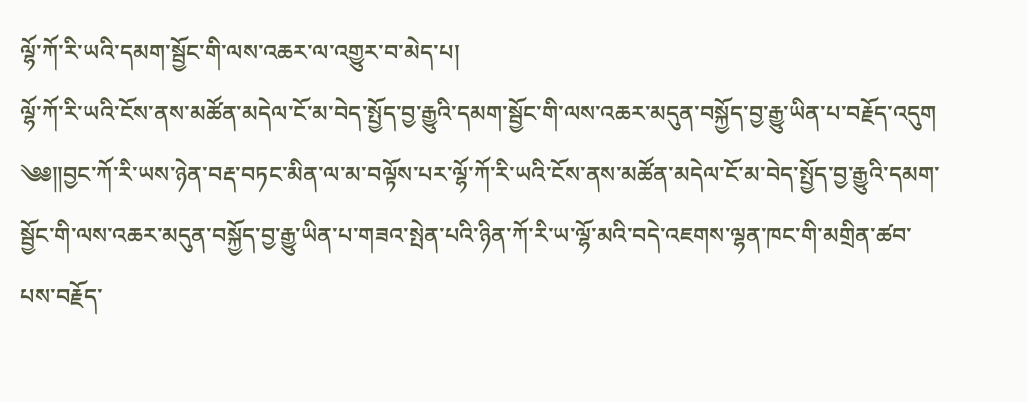ལྷོ་ཀོ་རི་ཡའི་དམག་སྦྱོང་གི་ལས་འཆར་ལ་འགྱུར་བ་མེད་པ།
ལྷོ་ཀོ་རི་ཡའི་ངོས་ནས་མཚོན་མདེལ་ངོ་མ་བེད་སྤྱོད་བྱ་རྒྱུའི་དམག་སྦྱོང་གི་ལས་འཆར་མདུན་བསྐྱོད་བྱ་རྒྱུ་ཡིན་པ་བརྗོད་འདུག
༄༅༎བྱང་ཀོ་རི་ཡས་ཉེན་བརྡ་བཏང་མིན་ལ་མ་བལྟོས་པར་ལྷོ་ཀོ་རི་ཡའི་ངོས་ནས་མཚོན་མདེལ་ངོ་མ་བེད་སྤྱོད་བྱ་རྒྱུའི་དམག་སྦྱོང་གི་ལས་འཆར་མདུན་བསྐྱོད་བྱ་རྒྱུ་ཡིན་པ་གཟའ་སྤེན་པའི་ཉིན་ཀོ་རི་ཡ་ལྷོ་མའི་བདེ་འཇགས་ལྷན་ཁང་གི་མགྲིན་ཚབ་པས་བརྗོད་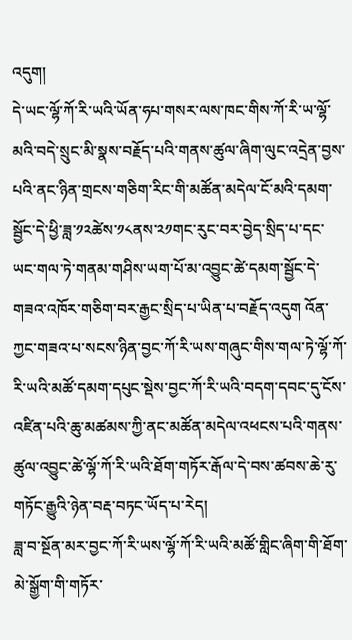འདུག།
དེ་ཡང་ལྷོ་ཀོ་རི་ཡའི་ཡོན་ཧཔ་གསར་ལས་ཁང་གིས་ཀོ་རི་ཡ་ལྷོ་མའི་བདེ་སྲུང་མི་སྣས་བརྗོད་པའི་གནས་ཚུལ་ཞིག་ལུང་འདྲེན་བྱས་པའི་ནང་ཉིན་གྲངས་གཅིག་རིང་གི་མཚོན་མདེལ་ངོ་མའི་དམག་སྦྱོང་དེ་ཕྱི་ཟླ་༡༢ཚེས་༡༨ནས་༢༡གང་རུང་བར་བྱེད་སྲིད་པ་དང་ ཡང་གལ་ཏེ་གནམ་གཤིས་ཡག་པོ་མ་འབྱུང་ཚེ་དམག་སྦྱོང་དེ་གཟའ་འཁོར་གཅིག་བར་རྒྱང་སྲིད་པ་ཡིན་པ་བརྗོད་འདུག འོན་ཀྱང་གཟའ་པ་སངས་ཉིན་བྱང་ཀོ་རི་ཡས་གཞུང་གིས་གལ་ཏེ་ལྷོ་ཀོ་རི་ཡའི་མཚོ་དམག་དཔུང་སྡེས་བྱང་ཀོ་རི་ཡའི་བདག་དབང་དུ་ངོས་འཛིན་པའི་ཆུ་མཚམས་ཀྱི་ནང་མཚོན་མདེལ་འཕངས་པའི་གནས་ཚུལ་འབྱུང་ཚེ་ལྷོ་ཀོ་རི་ཡའི་ཐོག་གཏོར་རྒོལ་དེ་བས་ཚབས་ཆེ་རུ་གཏོང་རྒྱུའི་ཉེན་བརྡ་བཏང་ཡོད་པ་རེད།
ཟླ་བ་སྔོན་མར་བྱང་ཀོ་རི་ཡས་ལྷོ་ཀོ་རི་ཡའི་མཚོ་གླིང་ཞིག་གི་ཐོག་མེ་སྒྱོག་གི་གཏོར་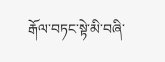རྒོལ་བཏང་སྟེ་མི་བཞི་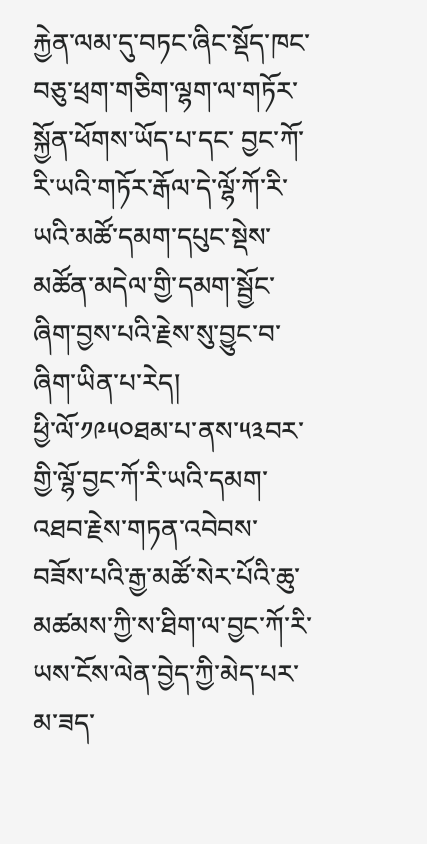རྐྱེན་ལམ་དུ་བཏང་ཞིང་སྡོད་ཁང་བཅུ་ཕྲག་གཅིག་ལྷག་ལ་གཏོར་སྐྱོན་ཕོགས་ཡོད་པ་དང་ བྱང་ཀོ་རི་ཡའི་གཏོར་རྒོལ་དེ་ལྷོ་ཀོ་རི་ཡའི་མཚོ་དམག་དཔུང་སྡེས་མཚོན་མདེལ་གྱི་དམག་སྦྱོང་ཞིག་བྱས་པའི་རྗེས་སུ་བྱུང་བ་ཞིག་ཡིན་པ་རེད།
ཕྱི་ལོ་༡༩༥༠ཐམ་པ་ནས་༥༣བར་གྱི་ལྷོ་བྱང་ཀོ་རི་ཡའི་དམག་འཐབ་རྗེས་གཏན་འབེབས་བཟོས་པའི་རྒྱ་མཚོ་སེར་པོའི་ཆུ་མཚམས་ཀྱི་ས་ཐིག་ལ་བྱང་ཀོ་རི་ཡས་ངོས་ལེན་བྱེད་ཀྱི་མེད་པར་མ་ཟད་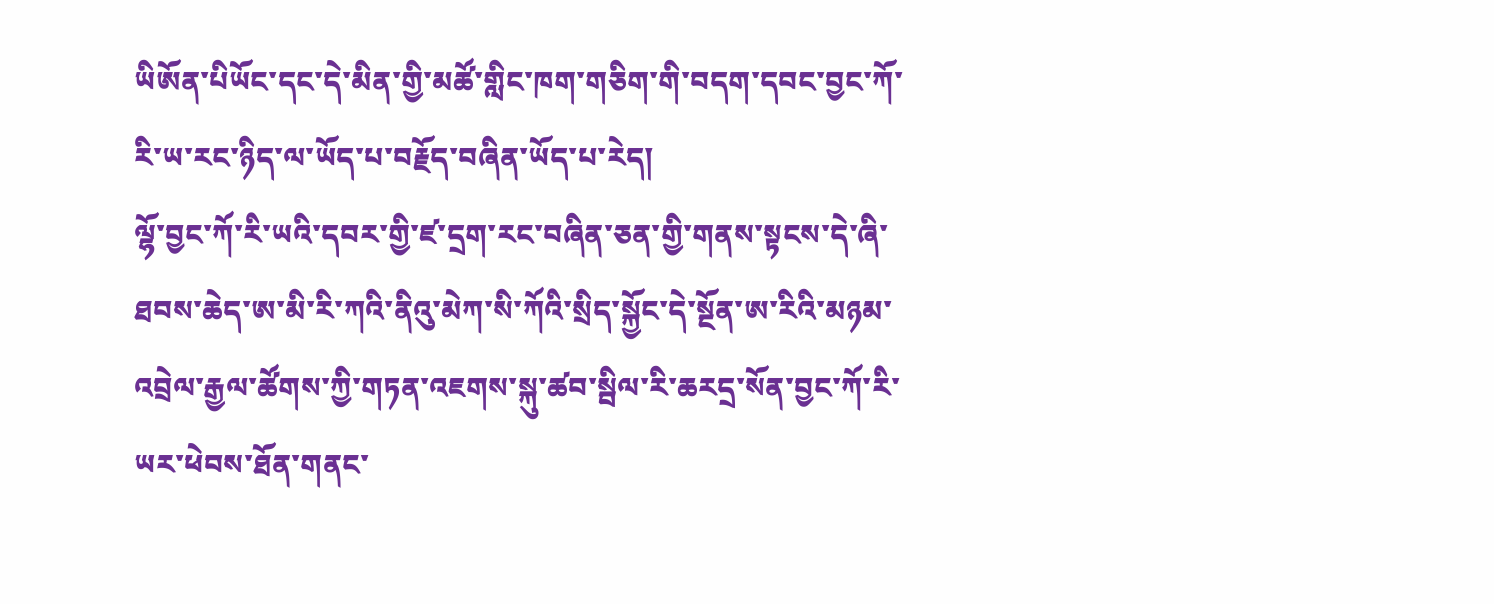ཡིཨོན་པིཡོང་དང་དེ་མིན་གྱི་མཚོ་གླིང་ཁག་གཅིག་གི་བདག་དབང་བྱང་ཀོ་རི་ཡ་རང་ཉིད་ལ་ཡོད་པ་བརྗོད་བཞིན་ཡོད་པ་རེད།
ལྷོ་བྱང་ཀོ་རི་ཡའི་དབར་གྱི་ཛ་དྲག་རང་བཞིན་ཅན་གྱི་གནས་སྟངས་དེ་ཞི་ཐབས་ཆེད་ཨ་མི་རི་ཀའི་ནིའུ་མེཀ་སི་ཀོའི་སྲིད་སྐྱོང་དེ་སྔོན་ཨ་རིའི་མཉམ་འབྲེལ་རྒྱལ་ཚོགས་ཀྱི་གཏན་འཇགས་སྐུ་ཚབ་སྦིལ་རི་ཆརདྲ་སོན་བྱང་ཀོ་རི་ཡར་ཕེབས་ཐོན་གནང་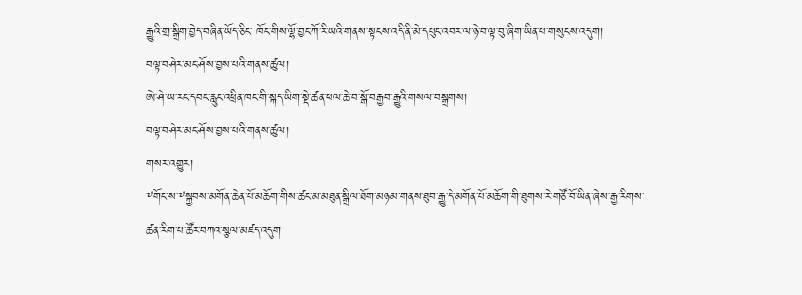རྒྱུའི་གྲ་སྒྲིག་བྱེད་བཞིན་ཡོད་ཅིང་ ཁོང་གིས་ལྷོ་བྱང་ཀོ་རི་ཡའི་གནས་སྟངས་འདི་ནི་མེ་དཔུང་འབར་ལ་ཉེ་བ་ལྟ་བུ་ཞིག་ཡིན་པ་གསུངས་འདུག།
བལྟ་བཤེར་མང་ཤོས་བྱས་པའི་གནས་ཚུལ།
ཨེ་ཤེ་ཡ་རང་དབང་རླུང་འཕྲིན་ཁང་གི་སྐད་ཡིག་སྡེ་ཚན་ཕལ་ཆེ་བ་སྒོ་བརྒྱབ་རྒྱུའི་གསལ་བསྒྲགས།
བལྟ་བཤེར་མང་ཤོས་བྱས་པའི་གནས་ཚུལ།
གསར་འགྱུར།
༸གོང་ས་༸སྐྱབས་མགོན་ཆེན་པོ་མཆོག་གིས་ཚང་མ་མཐུན་སྒྲིལ་ཐོག་མཉམ་གནས་ཐུབ་རྒྱུ་དེ་མགོན་པོ་མཆོག་གི་ཐུགས་རེ་གཙོ་བོ་ཡིན་ཞེས་རྒྱ་རིགས་ཚན་རིག་པ་ཚོར་བཀའ་སྩལ་མཛད་འདུག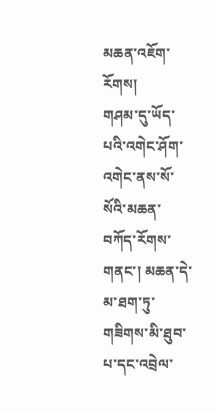མཆན་འཇོག་རོགས།
གཤམ་དུ་ཡོད་པའི་འགེང་ཤོག་འགེང་ནས་སོ་སོའི་མཆན་བཀོད་རོགས་གནང་། མཆན་དེ་མ་ཐག་ཏུ་གཟིགས་མི་ཐུབ་པ་དང་འབྲེལ་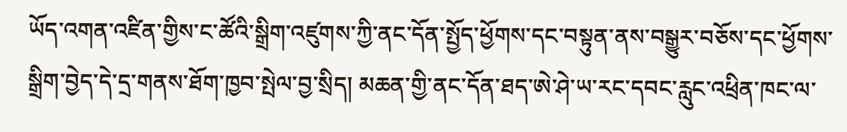ཡོད་འགན་འཛིན་གྱིས་ང་ཚོའི་སྒྲིག་འཛུགས་ཀྱི་ནང་དོན་སྤྱོད་ཕྱོགས་དང་བསྟུན་ནས་བསྒྱུར་བཅོས་དང་ཕྱོགས་སྒྲིག་བྱེད་དེ་དྲ་གནས་ཐོག་ཁྱབ་སྤེལ་བྱ་སྲིད། མཆན་གྱི་ནང་དོན་ཐད་ཨེ་ཤེ་ཡ་རང་དབང་རླུང་འཕྲིན་ཁང་ལ་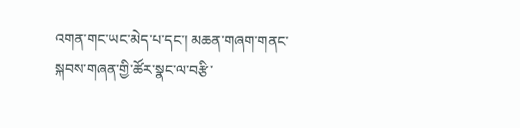འགན་གང་ཡང་མེད་པ་དང་། མཆན་གཞག་གནང་སྐབས་གཞན་གྱི་ཚོར་སྣང་ལ་བརྩི་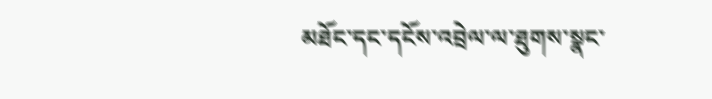མཐོང་དང་དངོས་འབྲེལ་ལ་ཐུགས་སྣང་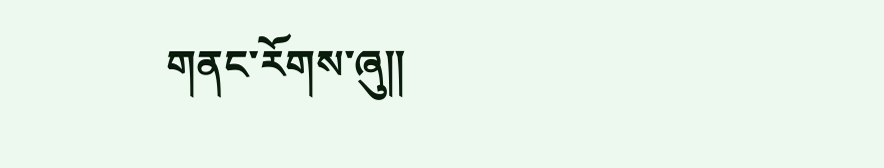གནང་རོགས་ཞུ༎